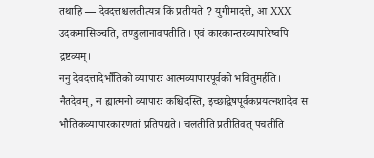तथाहि — देवदत्तश्चलतीत्यत्र किं प्रतीयते ? युगीमादत्ते, आ XXX उदकमासिञ्चति, तण्डुलानावपतीति। एवं कारकान्तरव्यापारेष्वपि द्रष्टव्यम्।
ननु देवदत्तादेर्भौतिको व्यापारः आत्मव्यापारपूर्वको भवितुमर्हति।
नैतदेवम्, न ह्यात्मनो व्यापारः कश्चिदस्ति, इच्छाद्वेषपूर्वकप्रयत्नशादेव स भौतिकव्यापारकारणतां प्रतिपद्यते। चलतीति प्रतीतिवत् पचतीति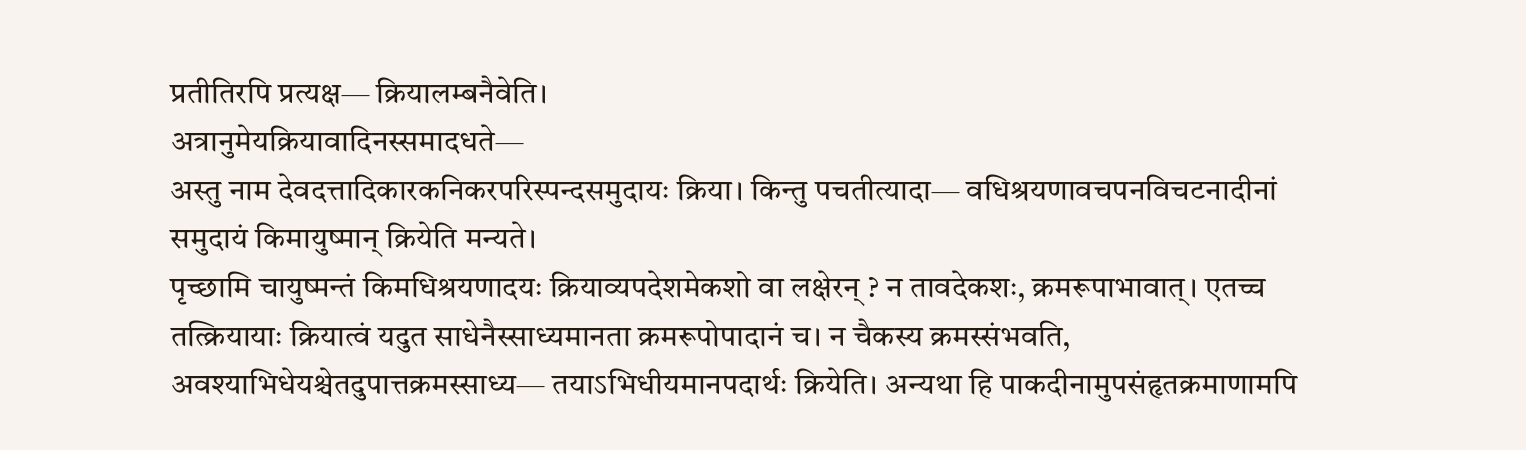प्रतीतिरपि प्रत्यक्ष— क्रियालम्बनैवेति।
अत्रानुमेयक्रियावादिनस्समादधते—
अस्तु नाम देवदत्तादिकारकनिकरपरिस्पन्दसमुदायः क्रिया। किन्तु पचतीत्यादा— वधिश्रयणावचपनविचटनादीनां समुदायं किमायुष्मान् क्रियेति मन्यते।
पृच्छामि चायुष्मन्तं किमधिश्रयणादयः क्रियाव्यपदेशमेकशो वा लक्षेरन् ? न तावदेकशः, क्रमरूपाभावात्। एतच्च तत्क्रियायाः क्रियात्वं यदुत साधेनैस्साध्यमानता क्रमरूपोपादानं च। न चैकस्य क्रमस्संभवति, अवश्याभिधेयश्चेतदुपात्तक्रमस्साध्य— तयाऽभिधीयमानपदार्थः क्रियेति। अन्यथा हि पाकदीनामुपसंहृतक्रमाणामपि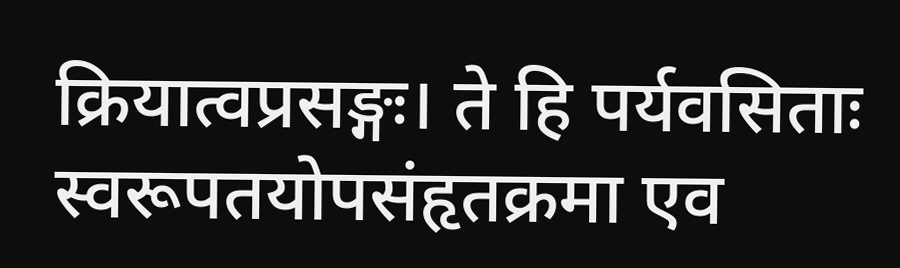क्रियात्वप्रसङ्गः। ते हि पर्यवसिताः स्वरूपतयोपसंहृतक्रमा एव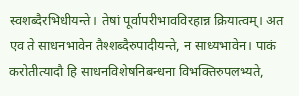स्वशब्दैरभिधीयन्ते। तेषां पूर्वापरीभावविरहान्न क्रियात्वम्। अत एव ते साधनभावेन तैश्शब्दैरुपादीयन्ते, न साध्यभावेन। पाकं करोतीत्यादौ हि साधनविशेषनिबन्धना विभक्तिरुपलभ्यते,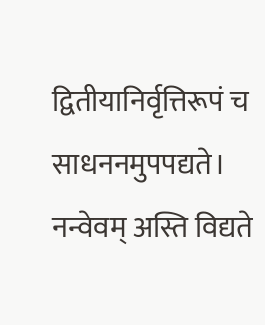द्वितीयानिर्वृत्तिरूपं च साधननमुपपद्यते।
नन्वेवम् अस्ति विद्यते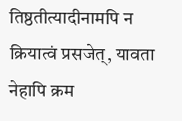तिष्ठतीत्यादीनामपि न क्रियात्वं प्रसजेत्, यावता नेहापि क्रम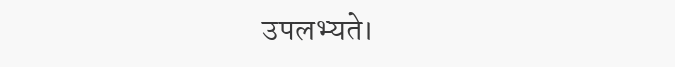उपलभ्यते।